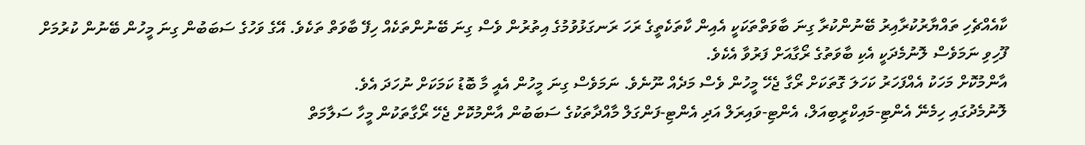ކާއެއްޗެހި ތައްޔާރުކުރާއިރު ބޭނުންކުރާ ގިނަ ބާވަތްތަކަކީ އެއިން ކާތަކެތީގެ ރަހަ ރަނގަޅުވުމުގެ އިތުރުން ވެސް ގިނަ ބޭނުންތަކެއް ހިފޭ ބާވަތް ތަކެވެ. އޭގެ ވަހުގެ ސަބަބުން ގިނަ މީހުން ބޭނުން ކުރުމަށް ފޫހިވި ނަމަވެސް ލޮނުމެދަކީ އެކި ބާވަތުގެ ރޯގާއަށް ފަރުވާ އެކެވެ.
އާންމުކޮށް މަހަކު އެއްފަހަރު ކަހަލަ ގޮތަކަށް ރޯގާ ޖެހޭ މީހުން ވެސް މަދެއް ނޫނެވެ. ނަމަވެސް ގިނަ މީހުން އެއީ މާ ބޮޑު ކަމަކަށް ނުހަދަ އެވެ.
ލޮނުމެދުގައި ހިމެނޭ އެންޓި-މައިކްރީބިއަލް، އެންޓި-ވައިރަލް އަދި އެންޓި-ފަންގަލް މާއްދާތަކުގެ ސަބަބުން އާންމުކޮށް ޖެހޭ ރޯގާތަކުން މީހާ ސަލާމަތް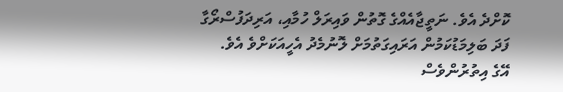ކޮށްދެ އެވެ. ނަތީޖާއެއްގެ ގޮތުން ވައިރަލް ހުމާއި، އަރިދަފުސްރޯގާ ފަދަ ބަލިމަޑުކަމުން އަރައިގަތުމަށް ލޮނުމެދު އެހީއަކަށްވެ އެވެ.
އޭގެ އިތުރުންވެސް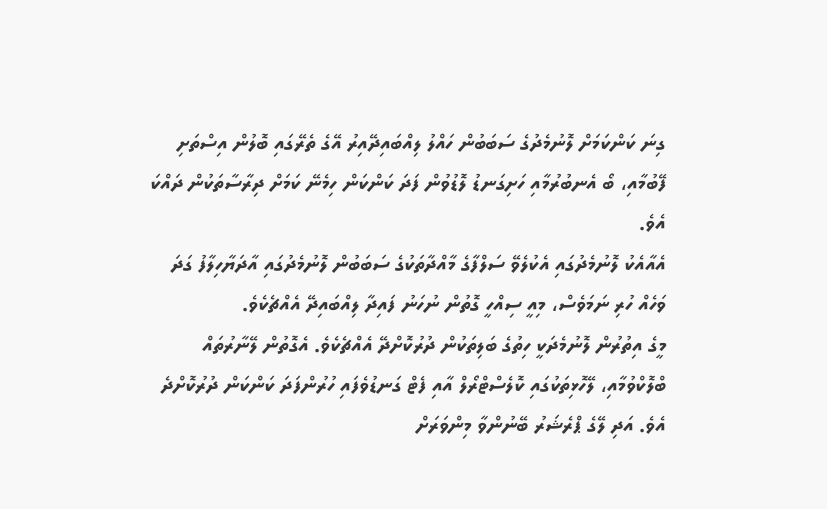ގިނަ ކަންކަމަށް ލޮނުމެދުގެ ސަބަބުން ހައްލު ލިއްބައިދޭއިރު އޭގެ ތެރޭގައި ބޮލުން އިސްތަށި ފޭބުމާއި، ބޯ އެނބުރުމާއި ހަށިގަނޑު ލޮޑުވުން ފަދަ ކަންކަން ހިމެނޭ ކަމަށް ދިރާސާތަކުން ދައްކަ އެވެ.
އެއާއެކު ލޮނުމެދުގައި އެކުލެވޭ ސަލްފާގެ މާއްދާތަކުގެ ސަބަބުން ލޮނުމެދުގައި އާދަޔާހިލާފު ގަދަ ވަހެއް ހުރި ނަމަވެސް، މިއީ ސިއްހީ ގޮތުން ނުހަނު ފައިދާ ލިއްބައިދޭ އެއްޗެކެވެ.
މީގެ އިތުރުން ލޮނުމެދަކީ ހިތުގެ ބަލިތަކުން ދުރުކޮށްދޭ އެއްޗެކެވެ. އެގޮތުން ލޭނާރުތައް ބްލޮކްވުމާއި، ލޭހޮޅިތަކުގައި ކޮލެސްޓްރޯލް އާއި ފެޓް ގަނޑުވެފައި ހުރުންފަދަ ކަންކަން ދުރުކޮށްދެ އެވެ. އަދި ލޭގެ ޕްރެޝަރު ބޭނުންވާ މިންވަރަށް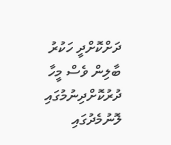ދަށްކޮށްދީ ހަކުރު ބާލިން ވެސް މީހާ ދުރުކޮށްދިނުމުގައި ލޮނުމެދުގައި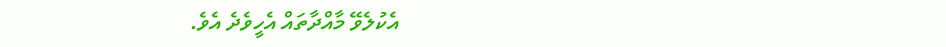އެކުލެވޭ މާއްދާތައް އެހީވެދެ އެވެ.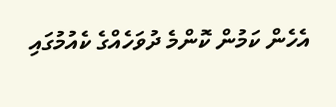އެހެން ކަމުން ކޮންމެ ދުވަހެއްގެ ކެއުމުގައި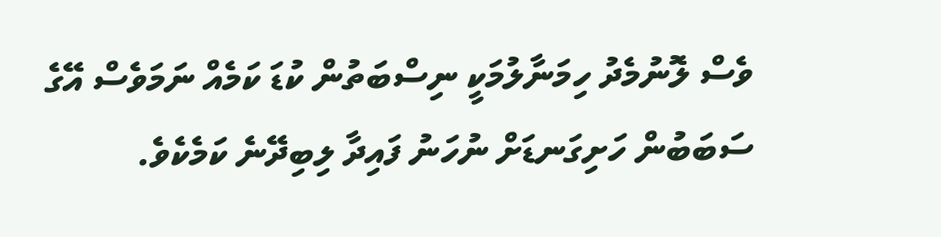ވެސް ލޮނުމެދު ހިމަނާލުމަކީ ނިސްބަތުން ކުޑަ ކަމެއް ނަމަވެސް އޭގެ ސަބަބުން ހަށިގަނޑަށް ނުހަނު ފައިދާ ލިބިދޭނެ ކަމެކެވެ.